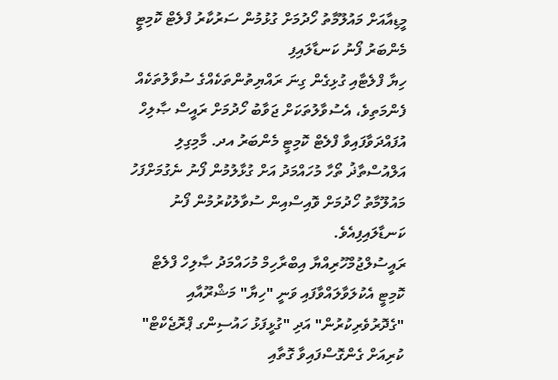މީޑިއާއަށް މައުލޫމާތު ހޯދުމަށް ގުޅުމުން ސަރުކާރު ފްލެޓް ކޮމިޓީ މެންބަރު ފޯނު ކަނޑާލައިފި
ހިޔާ ފްލެޓާއި ގުޅިގެން ގިނަ ރައްޔިތުންތަކެއްގެ ސުވާލުތަކެއް ފެންމަތިވެ، އެސުވާލުތަކަށް ޖަވާބު ހޯދުމަށް ރައީސް ޞާލިހް އުފައްދަވާފައިވާ ފްލެޓް ކޮމިޓީ މެންބަރު އދ. މާމިގިލި އަލްއުސްތާޛު ތޯހާ މުހައްމަދު އަށް ގުޅާލުމުން ފޯނު ނެގުމަށްފަހު މައުލޫމާތު ހޯދުމަށް ވޮއިސްއިން ސުވާލުކުރުމުން ފޯނު ކަނޑާލައިފިއެވެ.
ރައީސުލްޖުމްހޫރިއްޔާ އިބްރާހިމް މުހައްމަދު ޞާލިހް ފްލެޓް ކޮމިޓީ އެކުލަވާލައްވާފައި ވަނީ "ހިޔާ" މަޝްރޫއާއި "ގެދޮރުވެރިކުރުން" އަދި "ގުޅީފަޅު ހައުސިންގ ޕްރޮޖެކްޓް" ކުރިއަށް ގެންގޮސްފައިވާ ގޮތާއި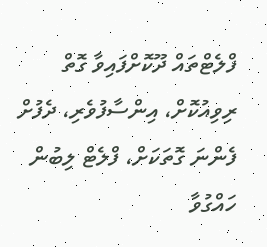ފްލެޓްތައް ދޫކޮށްފައިވާ ގޮތް ރިވިއުކޮށް، އިންސާފުވެރި، ދެފުށް ފެންނަ ގޮތަކަށް، ފްލެޓް ލިބުން ހައްގުވާ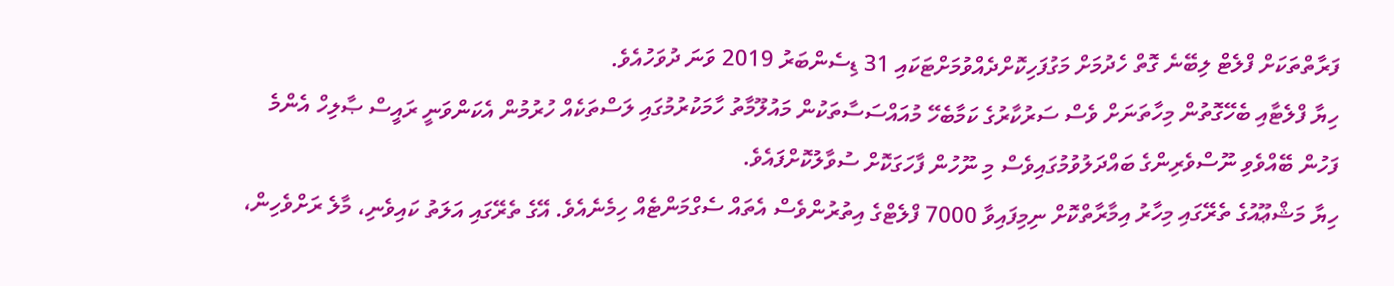ފަރާތްތަކަށް ފްލެޓް ލިބޭނެ ގޮތް ހެދުމަށް މަގުފަހިކޮށްދެއްވުމަށްޓަކައި 31 ޑިސެންބަރު 2019 ވަނަ ދުވަހުއެވެ.
ހިޔާ ފްލެޓާއި ބެހޭގޮތުން މިހާތަނަށް ވެސް ސަރުކާރުގެ ކަމާބެހޭ މުއައްސަސާތަކުން މައުލޫމާތު ހާމަކުރުމުގައި ލަސްތަކެއް ހުރުމުން އެކަންވަނީ ރައީސް ޞާލިހް އެންމެ ފަހުން ބޭއްވެވި ނޫސްވެރިންގެ ބައްދަލުވުމުގައިވެސް މި ނޫހުން ފާހަގަކޮށް ސުވާލުކޮށްފައެވެ.
ހިޔާ މަޝްޢޫއުގެ ތެރޭގައި މިހާރު އިމާރާތްކޮށް ނިމިފައިވާ 7000 ފްލެޓްގެ އިތުރުންވެސް އެތައް ސެގްމަންޓެއް ހިމެނެއެވެ. އޭގެ ތެރޭގައި އަލަތު ކައިވެނި، މާލެ ރަށްވެހިން،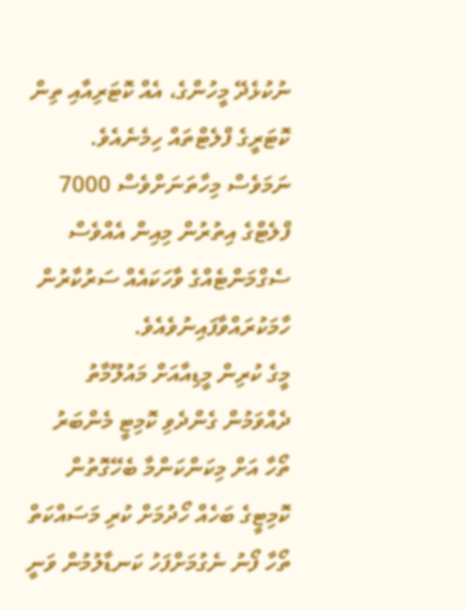ނުކުޅެދޭ މީހުންގެ، އެއް ކޮޓަރިއާއި ތިން ކޮޓަރީގެ ފްލެޓްތައް ހިމެނެއެވެ. ނަމަވެސް މިހާތަނަށްވެސް 7000 ފްލެޓްގެ އިތުރުން މިއިން އެއްވެސް ސެގްމަންޓެއްގެ ވާހަކައެއް ސަރުކާރުން ހާމަކުރައްވާފައިނުވެއެވެ.
މީގެ ކުރިން މީޑިއާއަށް މައުލޫމާތު ދެއްވަމުން ގެންދެވި ކޮމިޓީ މެންބަރު ތޯހާ އަށް މިކަންކަންމާ ބެހޭގޮތުން ކޮމިޓީގެ ބަހެއް ހޯދުމަށް ކުރި މަސައްކަތް ތޯހާ ފޯނު ނެގުމަށްފަހު ކަނޑާލުމުން ވަނީ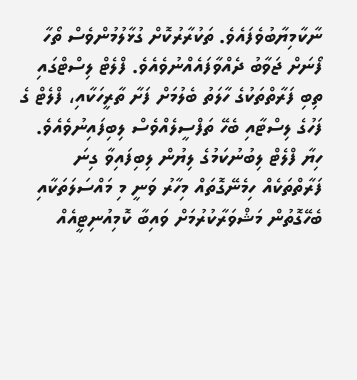ނާކާމިޔާބުވެފައެވެ. ތަކުރާރުކޮށް ގުޅާލުމުންވެސް ތޯހާ ފޯނަށް ޖަވާބު ދެއްވާފައެއްނުވެއެވެ. ފްލެޓް ލިސްޓްގައި ތިބި ފަރާތްތަކުގެ ހާލަތު ބެލުމަށް ފަށާ ތާރީހަކާއި، ފްލެޓް ގެ ފަހުގެ ލިސްޓާއި ބެހޭ ތަފްސީލެއްވެސް ލިބިފައިނުވެއެވެ.
ހިޔާ ފްލެޓް ލިބުނުކަމުގެ ލިޔުން ލިބިފައިވާ ގިނަ ފަރާތްތަކެއް ހިމެނޭގޮތައް މިހާރު ވަނީ މި މައްސަލަތަކާއި ބެހޭގޮތުން މަޝްވަރާކުރުމަށް ވައިބާ ކޮމިއުނިޓީއެއް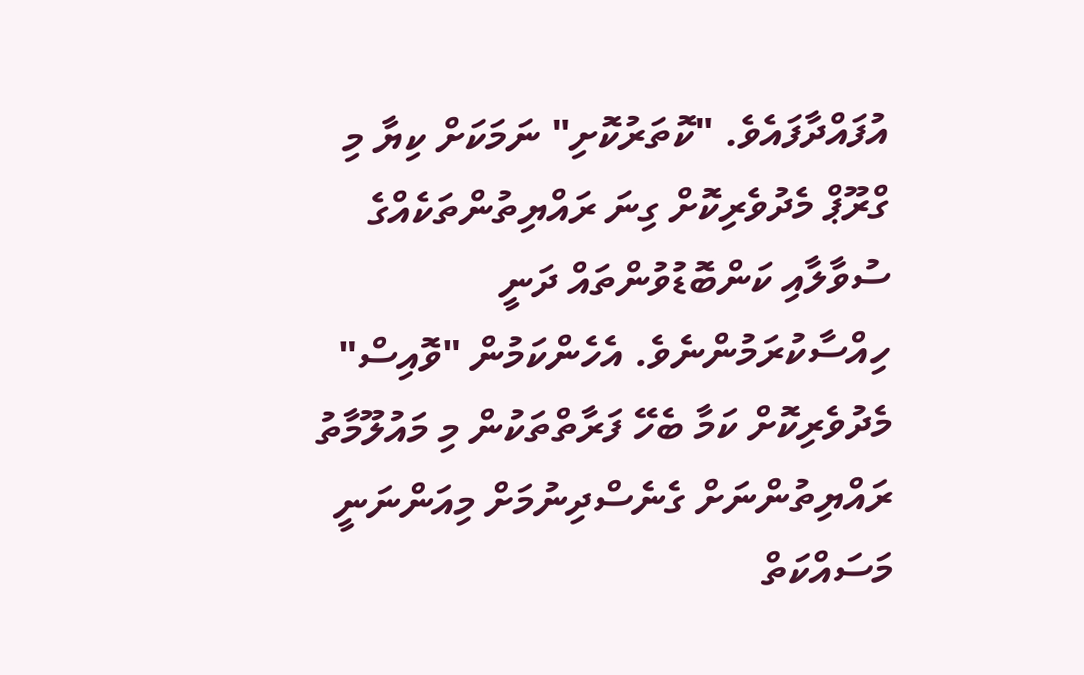އުފައްދާފައެވެ. "ކޮތަރުކޮށި" ނަމަކަށް ކިޔާ މި ގްރޫޕް މެދުވެރިކޮށް ގިނަ ރައްޔިތުންތަކެއްގެ ސުވާލާއި ކަންބޮޑުވުންތައް ދަނީ ހިއްސާކުރަމުންނެވެ. އެހެންކަމުން "ވޮއިސް" މެދުވެރިކޮށް ކަމާ ބެހޭ ފަރާތްތަކުން މި މައުލޫމާތު ރައްޔިތުންނަށް ގެނެސްދިނުމަށް މިއަންނަނީ މަސައްކަތް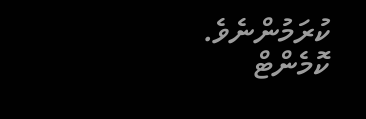ކުރަމުންނެވެ.
ކޮމެންޓް